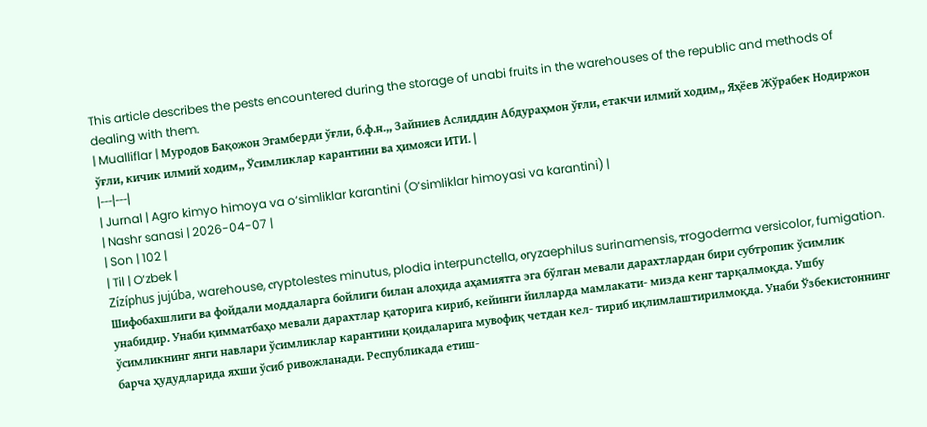This article describes the pests encountered during the storage of unabi fruits in the warehouses of the republic and methods of dealing with them.
| Mualliflar | Муродов Бақожон Эгамберди ўғли, б.ф.н.,, Зайниев Аслиддин Абдураҳмон ўғли, етакчи илмий ходим,, Яҳёев Жўрабек Нодиржон ўғли, кичик илмий ходим,, Ўсимликлар карантини ва ҳимояси ИТИ. |
|---|---|
| Jurnal | Agro kimyo himoya va o‘simliklar karantini (O‘simliklar himoyasi va karantini) |
| Nashr sanasi | 2026-04-07 |
| Son | 102 |
| Til | O‘zbek |
Zízíphus jujúba, warehouse, сryptolestes minutus, plodia interpunctella, оryzaephilus surinamensis, тrogoderma versicolor, fumigation. Шифобахшлиги ва фойдали моддаларга бойлиги билан алоҳида аҳамиятга эга бўлган мевали дарахтлардан бири субтропик ўсимлик унабидир. Унаби қимматбаҳо мевали дарахтлар қаторига кириб, кейинги йилларда мамлакати- мизда кенг тарқалмоқда. Ушбу ўсимликнинг янги навлари ўсимликлар карантини қоидаларига мувофиқ четдан кел- тириб иқлимлаштирилмоқда. Унаби Ўзбекистоннинг барча ҳудудларида яхши ўсиб ривожланади. Республикада етиш-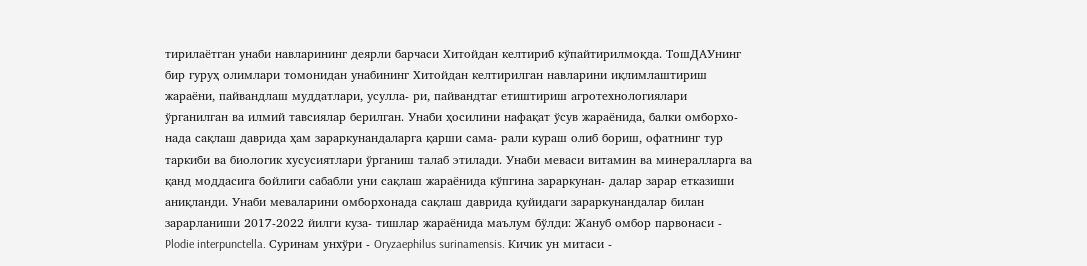тирилаётган унаби навларининг деярли барчаси Хитойдан келтириб кўпайтирилмоқда. ТошДАУнинг бир гуруҳ олимлари томонидан унабининг Хитойдан келтирилган навларини иқлимлаштириш жараёни, пайвандлаш муддатлари, усулла- ри, пайвандтаг етиштириш агротехнологиялари ўрганилган ва илмий тавсиялар берилган. Унаби ҳосилини нафақат ўсув жараёнида, балки омборхо- нада сақлаш даврида ҳам зараркунандаларга қарши сама- рали кураш олиб бориш, офатнинг тур таркиби ва биологик хусусиятлари ўрганиш талаб этилади. Унаби меваси витамин ва минералларга ва қанд моддасига бойлиги сабабли уни сақлаш жараёнида кўпгина зараркунан- далар зарар етказиши аниқланди. Унаби меваларини омборхонада сақлаш даврида қуйидаги зараркунандалар билан зарарланиши 2017-2022 йилги куза- тишлар жараёнида маълум бўлди: Жануб омбор парвонаси - Plodie interpunctella. Суринам унхўри - Oryzaephilus surinamensis. Кичик ун митаси -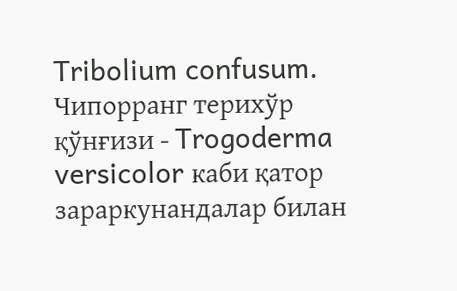Tribolium confusum. Чипорранг терихўр қўнғизи - Trogoderma versicolor каби қатор зараркунандалар билан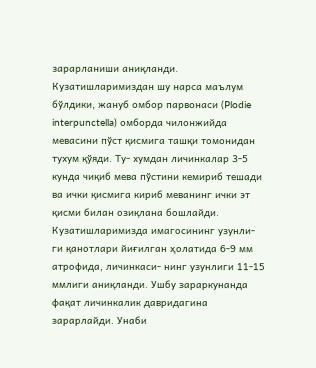зарарланиши аниқланди. Кузатишларимиздан шу нарса маълум бўлдики, жануб омбор парвонаси (Plodie interpunctella) омборда чилонжийда мевасини пўст қисмига ташқи томонидан тухум қўяди. Ту- хумдан личинкалар 3-5 кунда чиқиб мева пўстини кемириб тешади ва ички қисмига кириб меванинг ички эт қисми билан озиқлана бошлайди. Кузатишларимизда имагосининг узунли- ги қанотлари йиғилган ҳолатида 6-9 мм атрофида, личинкаси- нинг узунлиги 11-15 ммлиги аниқланди. Ушбу зараркунанда фақат личинкалик давридагина зарарлайди. Унаби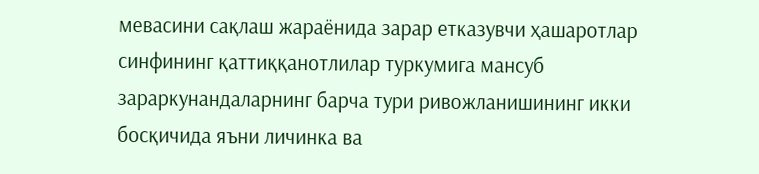мевасини сақлаш жараёнида зарар етказувчи ҳашаротлар синфининг қаттиққанотлилар туркумига мансуб зараркунандаларнинг барча тури ривожланишининг икки босқичида яъни личинка ва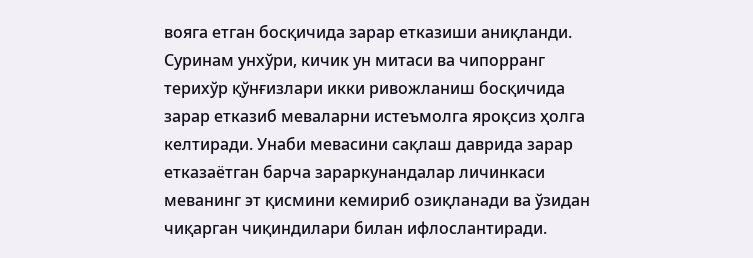вояга етган босқичида зарар етказиши аниқланди. Суринам унхўри, кичик ун митаси ва чипорранг терихўр қўнғизлари икки ривожланиш босқичида зарар етказиб меваларни истеъмолга яроқсиз ҳолга келтиради. Унаби мевасини сақлаш даврида зарар етказаётган барча зараркунандалар личинкаси меванинг эт қисмини кемириб озиқланади ва ўзидан чиқарган чиқиндилари билан ифлослантиради.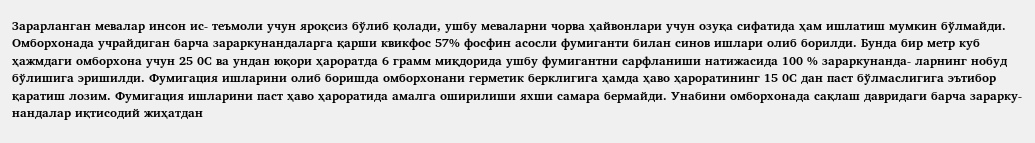Зарарланган мевалар инсон ис- теъмоли учун яроқсиз бўлиб қолади, ушбу меваларни чорва ҳайвонлари учун озуқа сифатида ҳам ишлатиш мумкин бўлмайди. Омборхонада учрайдиган барча зараркунандаларга қарши квикфос 57% фосфин асосли фумиганти билан синов ишлари олиб борилди. Бунда бир метр куб ҳажмдаги омборхона учун 25 0С ва ундан юқори ҳароратда 6 грамм миқдорида ушбу фумигантни сарфланиши натижасида 100 % зараркунанда- ларнинг нобуд бўлишига эришилди. Фумигация ишларини олиб боришда омборхонани герметик берклигига ҳамда ҳаво ҳароратининг 15 0С дан паст бўлмаслигига эътибор қаратиш лозим. Фумигация ишларини паст ҳаво ҳароратида амалга оширилиши яхши самара бермайди. Унабини омборхонада сақлаш давридаги барча зарарку- нандалар иқтисодий жиҳатдан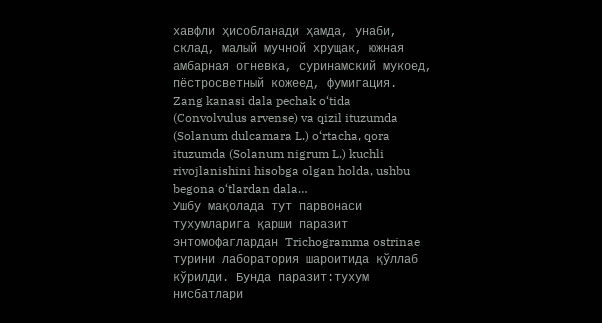хавфли ҳисобланади ҳамда, унаби, склад, малый мучной хрущак, южная амбарная огневка, суринамский мукоед, пёстросветный кожеед, фумигация.
Zang kanasi dala pechak o‘tida (Convolvulus arvense) va qizil ituzumda (Solanum dulcamara L.) o‘rtacha, qora ituzumda (Solanum nigrum L.) kuchli rivojlanishini hisobga olgan holda, ushbu begona o‘tlardan dala…
Ушбу мақолада тут парвонаси тухумларига қарши паразит энтомофаглардан Trichogramma ostrinae турини лаборатория шароитида қўллаб кўрилди. Бунда паразит:тухум нисбатлари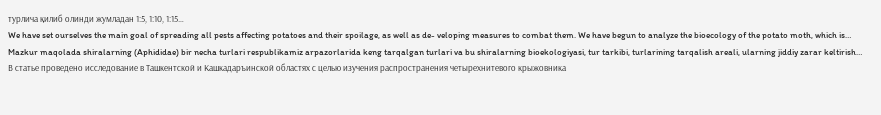турлича қилиб олинди жумладан 1:5, 1:10, 1:15…
We have set ourselves the main goal of spreading all pests affecting potatoes and their spoilage, as well as de- veloping measures to combat them. We have begun to analyze the bioecology of the potato moth, which is…
Mazkur maqolada shiralarning (Aphididae) bir necha turlari respublikamiz arpazorlarida keng tarqalgan turlari va bu shiralarning bioekologiyasi, tur tarkibi, turlarining tarqalish areali, ularning jiddiy zarar keltirish…
В статье проведено исследование в Ташкентской и Кашкадаръинской областях с целью изучения распространения четырехнитевого крыжовника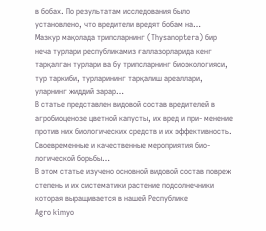в бобах. По результатам исследования было установлено, что вредители вредят бобам на…
Мазкур мақолада трипсларнинг (Thysanoptera) бир неча турлари республикамиз ғаллазорларида кенг тарқалган турлари ва бу трипсларнинг биоэкологияси, тур таркиби, турларининг тарқалиш ареаллари, уларнинг жиддий зарар…
В статье представлен видовой состав вредителей в агробиоценозе цветной капусты, их вред и при- менение против них биологических средств и их эффективность. Своевременные и качественные мероприятия био- логической борьбы…
В этом статье изучено основной видовой состав повреж степень и их систематики растение подсолнечники которая выращивается в нашей Республике
Agro kimyo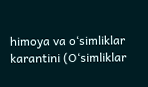himoya va o‘simliklar karantini (O‘simliklar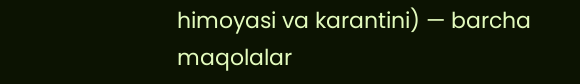himoyasi va karantini) — barcha maqolalar